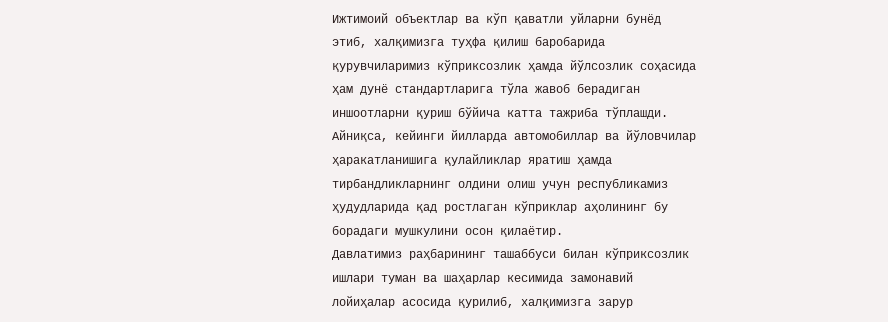Ижтимоий объектлар ва кўп қаватли уйларни бунёд этиб, халқимизга туҳфа қилиш баробарида қурувчиларимиз кўприксозлик ҳамда йўлсозлик соҳасида ҳам дунё стандартларига тўла жавоб берадиган иншоотларни қуриш бўйича катта тажриба тўплашди. Айниқса, кейинги йилларда автомобиллар ва йўловчилар ҳаракатланишига қулайликлар яратиш ҳамда тирбандликларнинг олдини олиш учун республикамиз ҳудудларида қад ростлаган кўприклар аҳолининг бу борадаги мушкулини осон қилаётир.
Давлатимиз раҳбарининг ташаббуси билан кўприксозлик ишлари туман ва шаҳарлар кесимида замонавий лойиҳалар асосида қурилиб, халқимизга зарур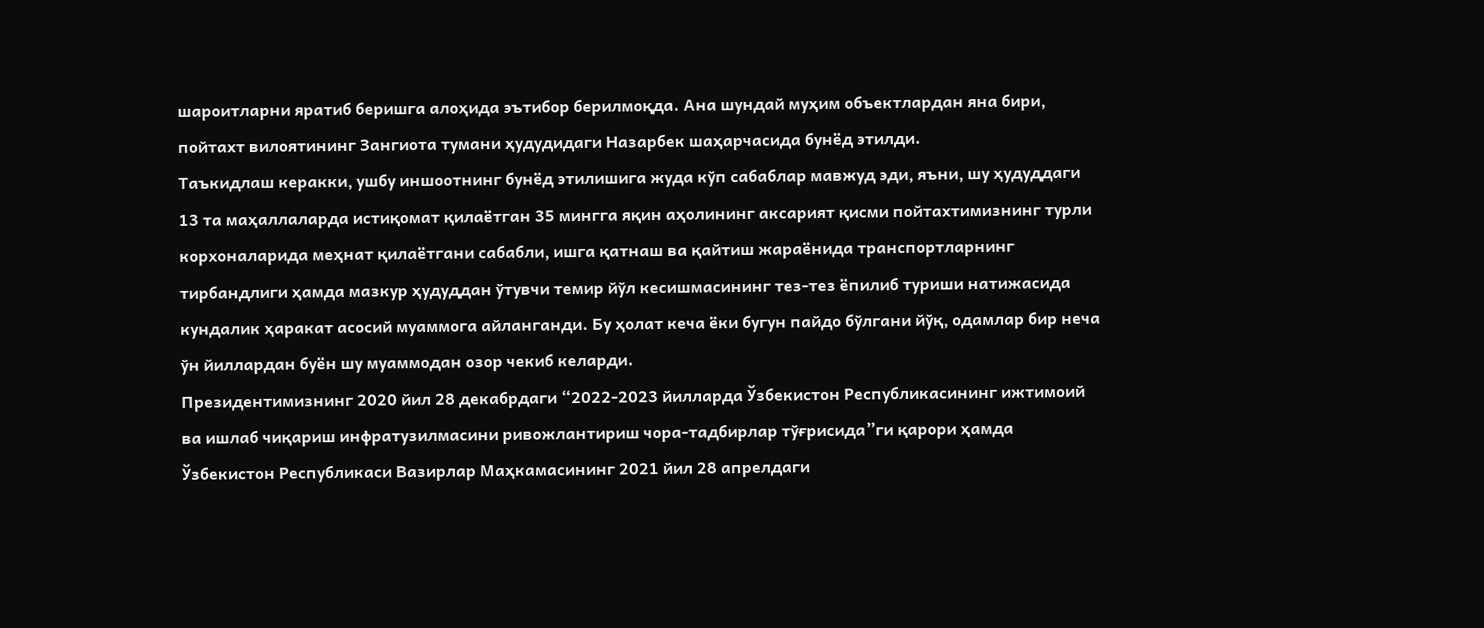шароитларни яратиб беришга алоҳида эътибор берилмоқда. Ана шундай муҳим объектлардан яна бири, пойтахт вилоятининг Зангиота тумани ҳудудидаги Назарбек шаҳарчасида бунёд этилди.
Таъкидлаш керакки, ушбу иншоотнинг бунёд этилишига жуда кўп сабаблар мавжуд эди, яъни, шу ҳудуддаги 13 та маҳаллаларда истиқомат қилаётган 35 мингга яқин аҳолининг аксарият қисми пойтахтимизнинг турли корхоналарида меҳнат қилаётгани сабабли, ишга қатнаш ва қайтиш жараёнида транспортларнинг тирбандлиги ҳамда мазкур ҳудуддан ўтувчи темир йўл кесишмасининг тез-тез ёпилиб туриши натижасида кундалик ҳаракат асосий муаммога айланганди. Бу ҳолат кеча ёки бугун пайдо бўлгани йўқ, одамлар бир неча ўн йиллардан буён шу муаммодан озор чекиб келарди.
Президентимизнинг 2020 йил 28 декабрдаги “2022-2023 йилларда Ўзбекистон Республикасининг ижтимоий ва ишлаб чиқариш инфратузилмасини ривожлантириш чора-тадбирлар тўғрисида”ги қарори ҳамда Ўзбекистон Республикаси Вазирлар Маҳкамасининг 2021 йил 28 апрелдаги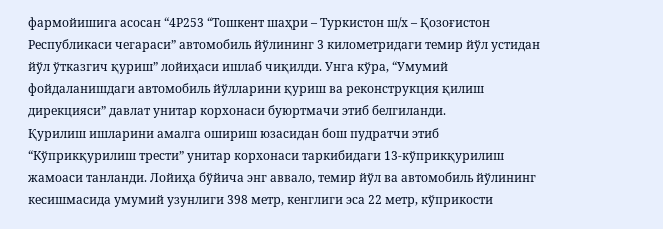фармойишига асосан “4Р253 “Тошкент шаҳри – Туркистон ш/х – Қозоғистон Республикаси чегараси” автомобиль йўлининг 3 километридаги темир йўл устидан йўл ўтказгич қуриш” лойиҳаси ишлаб чиқилди. Унга кўра, “Умумий фойдаланишдаги автомобиль йўлларини қуриш ва реконструкция қилиш дирекцияси” давлат унитар корхонаси буюртмачи этиб белгиланди.
Қурилиш ишларини амалга ошириш юзасидан бош пудратчи этиб “Кўприкқурилиш трести” унитар корхонаси таркибидаги 13-кўприкқурилиш жамоаси танланди. Лойиҳа бўйича энг аввало, темир йўл ва автомобиль йўлининг кесишмасида умумий узунлиги 398 метр, кенглиги эса 22 метр, кўприкости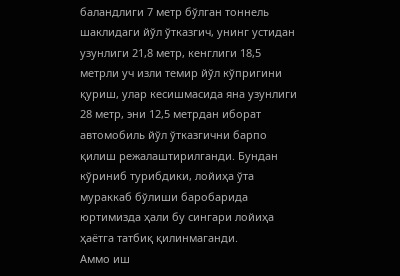баландлиги 7 метр бўлган тоннель шаклидаги йўл ўтказгич, унинг устидан узунлиги 21,8 метр, кенглиги 18,5 метрли уч изли темир йўл кўпригини қуриш, улар кесишмасида яна узунлиги 28 метр, эни 12,5 метрдан иборат автомобиль йўл ўтказгични барпо қилиш режалаштирилганди. Бундан кўриниб турибдики, лойиҳа ўта мураккаб бўлиши баробарида юртимизда ҳали бу сингари лойиҳа ҳаётга татбиқ қилинмаганди.
Аммо иш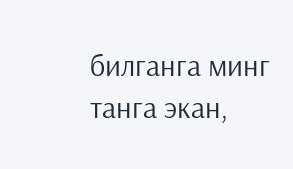билганга минг танга экан,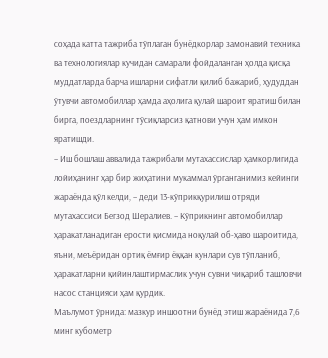соҳада катта тажриба тўплаган бунёдкорлар замонавий техника ва технологиялар кучидан самарали фойдаланган ҳолда қисқа муддатларда барча ишларни сифатли қилиб бажариб, ҳудуддан ўтувчи автомобиллар ҳамда аҳолига қулай шароит яратиш билан бирга, поездларнинг тўсиқларсиз қатнови учун ҳам имкон яратишди.
– Иш бошлаш аввалида тажрибали мутахассислар ҳамкорлигида лойиҳанинг ҳар бир жиҳатини мукаммал ўрганганимиз кейинги жараёнда қўл келди, – деди 13-кўприкқурилиш отряди мутахассиси Бегзод Шералиев. – Кўприкнинг автомобиллар ҳаракатланадиган ерости қисмида ноқулай об-ҳаво шароитида, яъни, меъёридан ортиқ ёмғир ёққан кунлари сув тўпланиб, ҳаракатларни қийинлаштирмаслик учун сувни чиқариб ташловчи насос станцияси ҳам қурдик.
Маълумот ўрнида: мазкур иншоотни бунёд этиш жараёнида 7,6 минг кубометр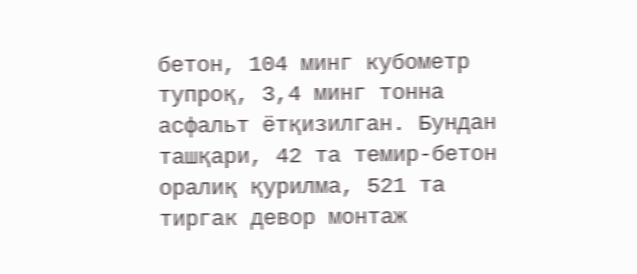бетон, 104 минг кубометр тупроқ, 3,4 минг тонна асфальт ётқизилган. Бундан ташқари, 42 та темир-бетон оралиқ қурилма, 521 та тиргак девор монтаж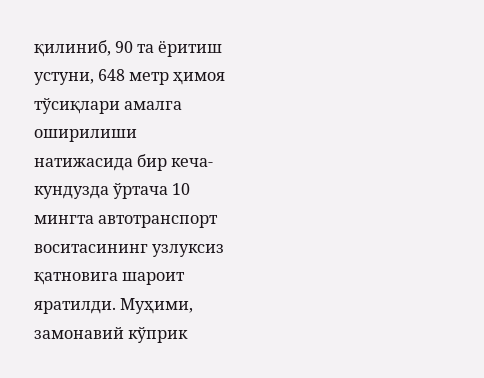қилиниб, 90 та ёритиш устуни, 648 метр ҳимоя тўсиқлари амалга оширилиши натижасида бир кеча-кундузда ўртача 10 мингта автотранспорт воситасининг узлуксиз қатновига шароит яратилди. Муҳими, замонавий кўприк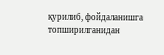қурилиб, фойдаланишга топширилганидан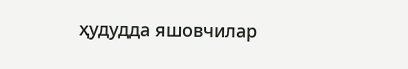ҳудудда яшовчилар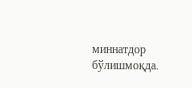миннатдор бўлишмоқда.